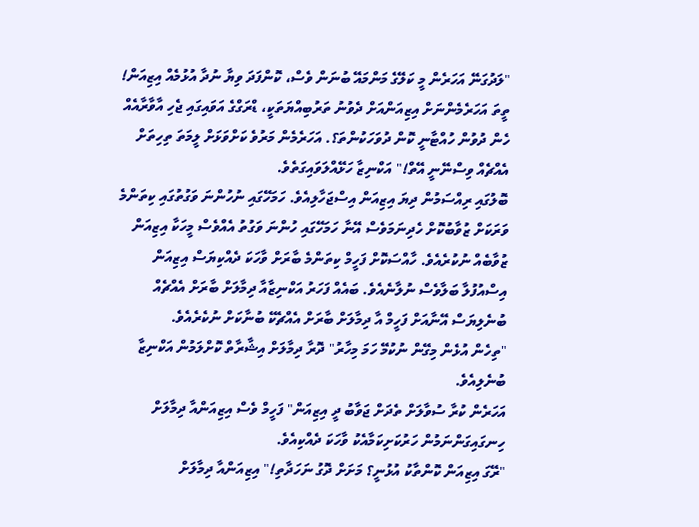"ލަދުގަނޭ އަހަރެން މީ ކަލޭގެ މަންމައޭ ބުނަން ވެސް، ކޮންފަދަ ވިޔާ ނުދާ އުޅުމެއް އިޒިއަން! ތީތަ އަހަރެމެންނަށް އިޒިއަންއަށް ދެވުނު ތަރުބިއްޔަތަކީ، ޑްރަގްގެ އަވައިގައި ޖެހި އާވާރާއެއް ހެން ދުވުން ހުއްޓާނީ ކޮން ދުވަހަކުންތަ؟. އަހަރެމެން މަރުވެ ކަށްވަޅަށް ލީމަތަ ތިހިތަށް އެއްޗެއް ވިސްނޭނީ އޭތް!" އަކްނިޒާ ހަޅޭއްލަވައިގަތެވެ.
ބޮލުގައި ރިއްސަމުން ދިޔަ އިޒިއަން އިސްޖަހާލިއެވެ. ހަމަހޭގައި ނުހުންނަ ވަގުތުގައި ކިތަންމެ ވަރަކަށް ޒުވާބުކޮށް ހެދިނަމަވެސް އޭނާ ހަމަހޭގައި ހުންނަ ވަގުތު އެއްވެސް މީހަކާ އިޒިއަން ޒުވާބެއް ނުކުރެއެވެ. ހާއްސަކޮށް ފަހީމް ކިތަންމެ ބާރަށް ވާހަކަ ދެއްކިޔަސް އިޒިއަން އިސްއުފުލާ ބަލާވެސް ނުލާނެއެވެ. ބައެއް ފަހަރު އަކްނިޒާއާ ދިމާލަށް ބާރަށް އެއްޗެއް ބުނެލިޔަސް އޭނާއަށް ފަހީމް އާ ދިމާލަށް ބާރަށް އެއްޗެކޭ ބުނާކަށް ނުކެރެއެވެ.
"ތިހެން އުޅެން މިގޭން ނުކުމޭ ހަމަ މިހާރު" ދޮރާ ދިމާލަށް އިޝާރާތް ކޮށްލަމުން އަކްނިޒާ ބުނެލިއެވެ.
އަހަރެން ކުރާ ސުވާލަށް ތެދަށް ޖަވާބު ދީ އިޒިއަން" ފަހީމް ވެސް އިޒިއަންއާ ދިމާލަށް ހިނގައިގަންނަމުން ހަރުކަށިކަމާއެކު ވާހަކަ ދެއްކިއެވެ.
"ރޭގަ އިޒިއަން ކޮންތާކު އުޅުނީ؟ މަށަށް ދޮގު ނަހަދާތި!" އިޒިއަންއާ ދިމާލަށް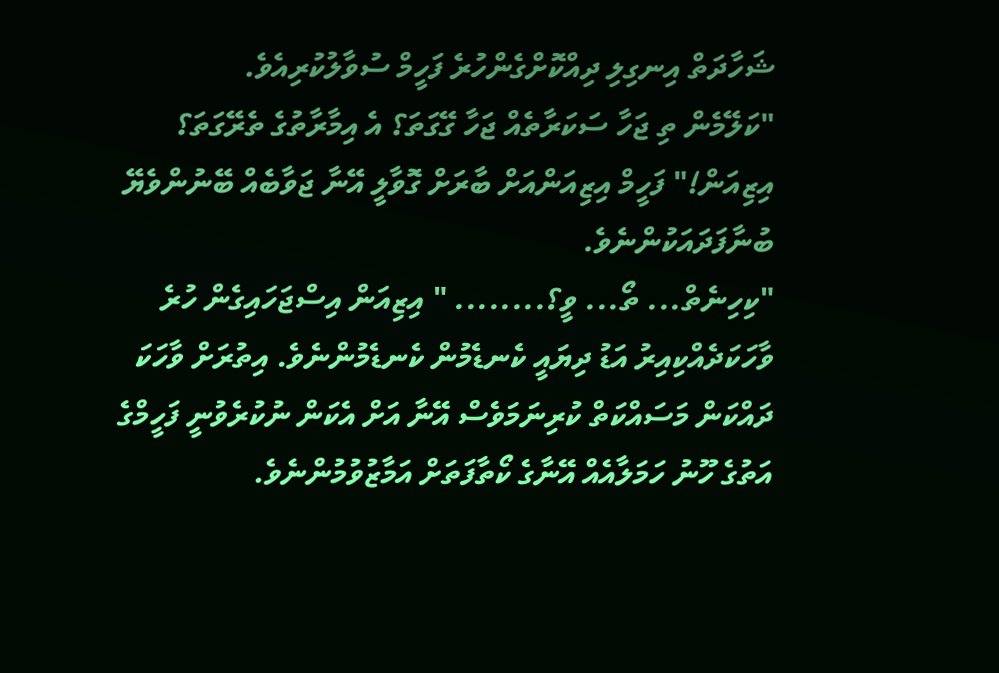ޝަހާދަތް އިނގިލި ދިއްކޮށްގެންހުރެ ފަހީމް ސުވާލުކުރިއެވެ.
"ކަލޭމެން ތި ޖަހާ ސަކަރާތެއް ޖަހާ ގޭގަތަ؟ އެ އިމާރާތުގެ ތެރޭގަތަ؟ އިޒިއަން!" ފަހީމް އިޒިއަންއަށް ބާރަށް ގޮވާލީ އޭނާ ޖަވާބެއް ބޭނުންވެޔޭ ބުނާފަދައަކުންނެވެ.
"ކިހިނެތް... ތޯ... ވީ؟........ " އިޒިއަން އިސްޖަހައިގެން ހުރެ ވާހަކަދެއްކިއިރު އަޑު ދިޔައީ ކެނޑެމުން ކެނޑެމުންނެވެ. އިތުރަށް ވާހަކަ ދައްކަން މަސައްކަތް ކުރިނަމަވެސް އޭނާ އަށް އެކަން ނުކުރެވުނީ ފަހީމްގެ އަތުގެ ހޫނު ހަމަލާއެއް އޭނާގެ ކޯތާފަތަށް އަމާޒުވުމުންނެވެ.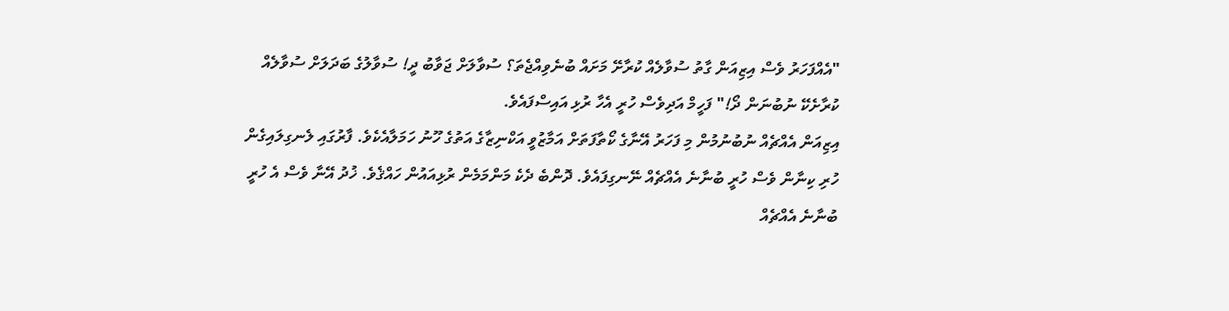"އެއްފަހަރު ވެސް އިޒިއަން ގާތު ސުވާލެއް ކުރާށޭ މަށައް ބުނެވިއްޖެތަ؟ ސުވާލަށް ޖަވާބު ދީ! ސުވާލުގެ ބަދަލަށް ސުވާލެއް ކުރާށެކޭ ނުބުނަން ދޯ!" ފަހީމް އަދިވެސް ހުރީ އެހާ ރުޅި އައިސްފައެވެ.
އިޒިއަން އެއްޗެއް ނުބުނުމުން މި ފަހަރު އޭނާގެ ކޯތާފަތަށް އަމާޒުވީ އަކްނިޒާގެ އަތުގެ ހޫނު ހަމަލާއެކެވެ. ފާރުގައި ލެނގިލައިގެން ހުރި ކިނާން ވެސް ހުރީ ބުނާނެ އެއްޗެއް ނޭނގިފައެވެ. ދޮންބެ ދެކެ މަންމަމެން ރުޅިއައުން ހައްޤެވެ. ޚުދު އޭނާ ވެސް އެ ހުރީ ބުނާނެ އެއްޗެއް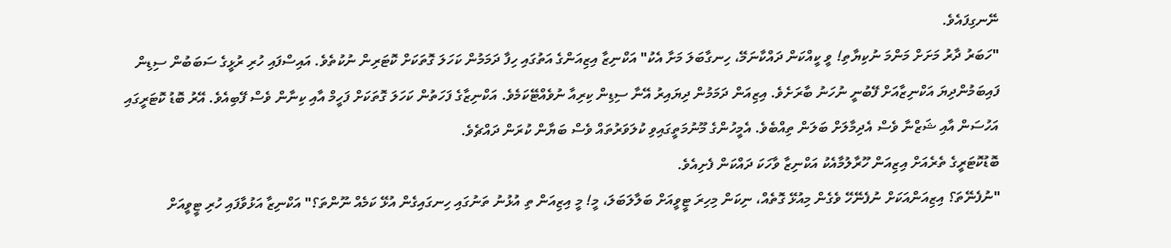ނޭނގިފައެވެ.
"ހަބަރު ދާރު މަށަށް މަންމަ ނުކިޔާތި! ވީ ކީއްކަން ދައްކާނަމޭ، ހިނގާބަލަ މަށާ އެކު" އަކްނިޒާ އިޒިއަންގެ އަތުގައި ހިފާ ދަމަމުން ކަހަލަ ގޮތަކަށް ކޮޓަރިން ނުކުތެވެ. އައިސްފައި ހުރި ރުޅީގެ ސަބަބުން ސިޑިން ފައިބަމުންދިޔަ އަކްނިޒާއަށް ފޭބުނީ ނުހަނު ބާރަށެވެ. އިޒިއަން ދަމަމުން ދިޔައިރު އޭނާ ސިޑިން ކިރިއާ ނުވެއްޓޭކަމެވެ. އަކްނިޒާގެ ފަހަތުން ކަހަލަ ގޮތަކަށް ފަހީމް އާއި ކިނާން ވެސް ފޭބިއެވެ. އޭރު ބޮޑު ކޮޓަރީގައި އަހުސަން އާއި ޝަޒްނާ ވެސް އެދިމާލަށް ބަލަން ތިއްބެވެ. އެމީހުންގެ މޫނުމަތީގައިވި ކުލަވަރުތައް ވެސް ބަޔާން ކުރަން ދައްޗެވެ.
ބޮޑުކޮޓަރީގެ ތެރެއަށް އިޒިއަން ހޫރާލުމާއެކު އަކްނިޒާ ވާހަކަ ދައްކަން ފެށިއެވެ.
"ނުފެނޭތަ؟ އިޒިއަންއަކަށް ނުފެނޭހޭ ވެގެން މިއުޅޭ ގޮތެއް، ނިކަން މިހިރަ ޓީވީއަށް ބަލާލަބަލަ، މީ! މީ އިޒިއަން ތި އުޅުނު ތަނުގައި ހިނގައިގެން އުޅޭ ކަމެއް ނޫންތަ؟" އަކްނިޒާ އަޅުވާފައި ހުރި ޓީވީއަށް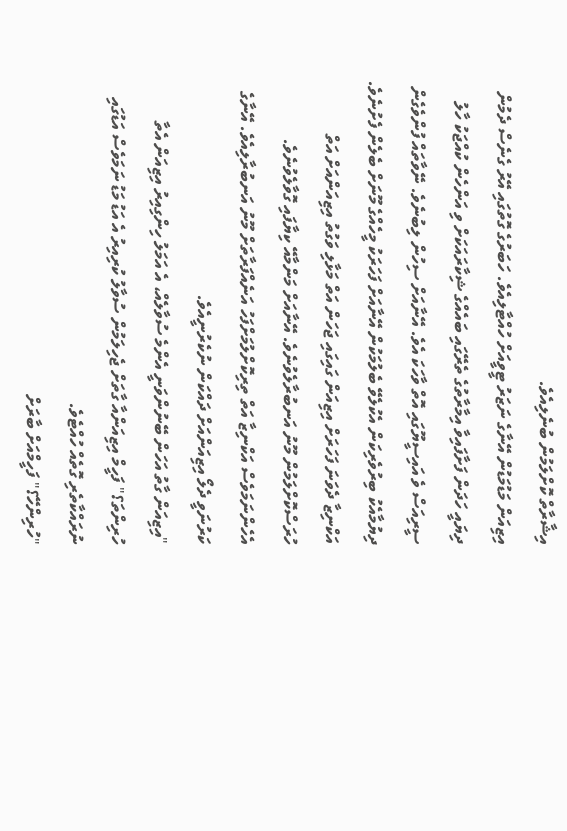އިޝާރާތް ކޮށްލަމުން ބުނެލިއެވެ.
އިޒިއަން މަޑުމަޑުން އޭނާގެ ނަޒަރު ޓީވީއަށް ހުއްޓާލިއެވެ. ހަބަރުގެ ގޮތުގައި އޭރު ގެނެސް ދެމުން ދިޔައީ ހަދަން ފަށާފައިވާ އިމާރާތުގެ ތެރޭގައި ބައެއްގެ ޝިކާރައަކަށް ވި އަންހެން ކުއްޖަކު ހާލު ސީރިއަސް ވެ އައިސީޔޫގައި އޮތް ވާހަކަ އެވެ. އޭނާއަށް ސިހުން ލިބުނެވެ. ނޭވާތައް ފުންވެގެން ދިޔުމާއެކު ބިރުވެރިކަން އެކުލެވޭ ބެލުމަކުން އޭނާއަށް ފަހަރަކު މީހެއްގެ މޫނަށް ބެލެން ފެށުނެވެ.
އަކްނިޒާ ދެވަނަ ފަހަރަށް އިޒިއަން ގައިގައި ޖަހަން އަތް މަޅާލި ވަގުތު އިޒިއަންއަށް އަތް ހުރަސްކޮށްލަމުން މޫނު އަނބުރާލެވުނެވެ. އޭނާއަށް މަންމާއޭ ކިޔާފައި ގޮވާލެވުނެވެ. އެހެންނަމަވެސް އަކްނިޒާ އަތް ތިރިކޮށްލުމަށްފަހު އަނެއްފަރާތަށް މޫނު އަނބުރާލިއެވެ. އޭނާގެ ކަރުނަވީ ދެލޯ އިޒިއަންއަށް ދައްކަން ނުކެރުނީއެވެ.
"އިޒިއަން ގާތު އަހަން ބޭނުންވަނީ އެންމެ ސުވާލެއް، އެ އަމަލު ހިންގިއިރު އިޒިއަން އެތާ ހުރިންތަ؟" ފަހީމް އިޒިއަންއާ ގާތަށް ޖެހިލަމުން ސުވާލު ކުރިއިރު އެ އަޑު މަޑު ނަމަވެސް އަޑުގައި ނުރައްކާތެރި ގޮތެއް ހުއްޓެވެ.
"ހުރިންހޭ؟" ފަހީމްއަށް ބާރަށް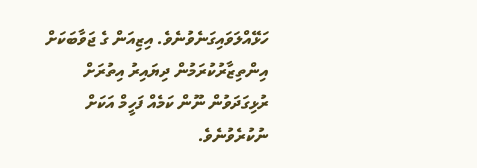ހަޅޭއްލަވައިގަނެވުނެވެ. އިޒިއަން ގެ ޖަވާބަކަށް އިންތިޒާރުކުރަމުން ދިޔައިރު އިތުރަށް ރުޅިގަދަވުން ނޫން ކަމެއް ފަހީމް އަކަށް ނުކުރެވުނެވެ.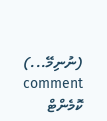(ނުނިމޭ...)
comment ކޮމެންޓް